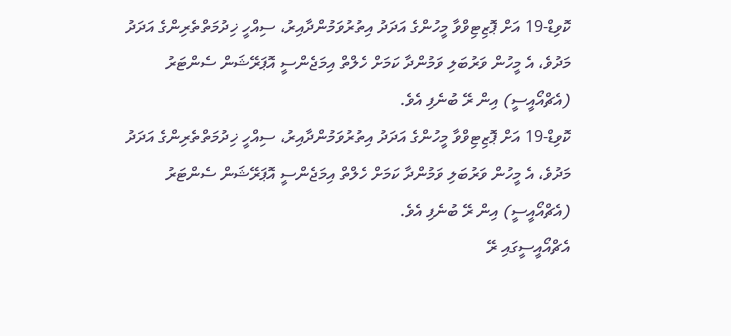ކޮވިޑް-19 އަށް ޕޮޒިޓިވްވާ މީހުންގެ އަދަދު އިތުރުވަމުންދާއިރު، ސިއްހީ ޚިދުމަތްތެރިންގެ އަދަދު މަދުވެ، އެ މީހުން ވަރުބަލި ވަމުންދާ ކަމަށް ހެލްތް އިމަޖެންސީ އޮޕަރޭޝަން ސެންޓަރު (އެޗްއޯއީސީ) އިން ރޭ ބުނެފި އެވެ.
ކޮވިޑް-19 އަށް ޕޮޒިޓިވްވާ މީހުންގެ އަދަދު އިތުރުވަމުންދާއިރު، ސިއްހީ ޚިދުމަތްތެރިންގެ އަދަދު މަދުވެ، އެ މީހުން ވަރުބަލި ވަމުންދާ ކަމަށް ހެލްތް އިމަޖެންސީ އޮޕަރޭޝަން ސެންޓަރު (އެޗްއޯއީސީ) އިން ރޭ ބުނެފި އެވެ.
އެޗްއޯއީސީގައި ރޭ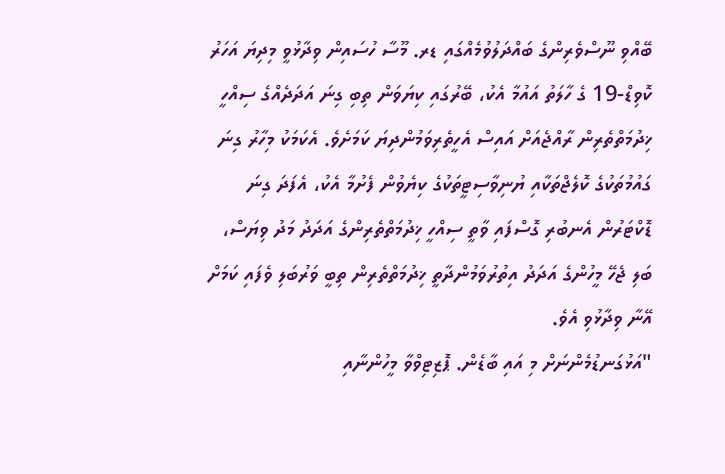ބޭއްވި ނޫސްވެރިންގެ ބައްދަލުވުމެއްގައި ޑރ. މޫސާ ހުސައިން ވިދާޅުވީ މިދިޔަ އަހަރު ކޮވިޑް-19 ގެ ހާލަތު އައުމާ އެކު، ބޭރުގައި ކިޔަވަން ތިބި ގިނަ އަދަދެއްގެ ސިއްހީ ޚިދުމަތްތެރިން ރާއްޖެއަށް އައިސް އެހީތެރިވަމުންދިޔަ ކަމަށެވެ. އެކަމަކު މިހާރު ގިނަ ގައުމުތަކުގެ ކޮލެޖްތަކާއި ޔުނިވާސިޓީތަކުގެ ކިޔެވުން ފެށުމާ އެކު، އެފަދަ ގިނަ ޑޮކްޓަރުން އެނބުރި ގޮސްފައި ވާތީ ސިއްހީ ޚިދުމަތްތެރިންގެ އަދަދު މަދު ވިޔަސް، ބަލި ޖެހޭ މީހުންގެ އަދަދު އިތުރުވަމުންދާތީ ޚިދުމަތްތެރިން ތިބީ ވަރުބަލި ވެފައި ކަމަށް އޭނާ ވިދާޅުވި އެވެ.
"އަޅުގަނޑުމެންނަށް މި އައި ބާޑެން. ޕޮޒިޓިވްވާ މީހުންނާއި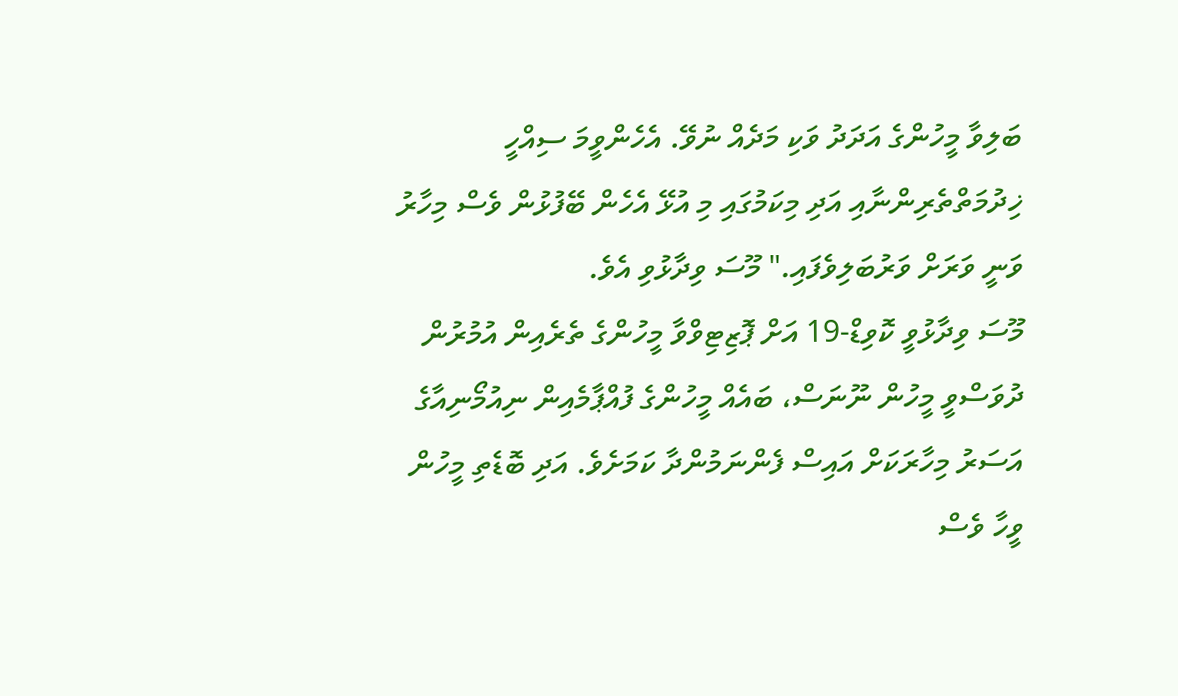ބަލިވާ މީހުންގެ އަދަދު ވަކި މަދެއް ނުވޭ. އެހެންވީމަ ސިއްހީ ޚިދުމަތްތެރިންނާއި އަދި މިކަމުގައި މި އުޅޭ އެހެން ބޭފުޅުން ވެސް މިހާރު ވަނީ ވަރަށް ވަރުބަލިވެފައި." މޫސަ ވިދާޅުވި އެވެ.
މޫސަ ވިދާޅުވީ ކޮވިޑް-19 އަށް ޕޮޒިޓިވްވާ މީހުންގެ ތެރެއިން އުމުރުން ދުވަސްވީ މީހުން ނޫނަސް، ބައެއް މީހުންގެ ފުއްޕާމެއިން ނިއުމޯނިއާގެ އަސަރު މިހާރަކަށް އައިސް ފެންނަމުންދާ ކަމަށެވެ. އަދި ބޮޑެތި މީހުން ވީހާ ވެސް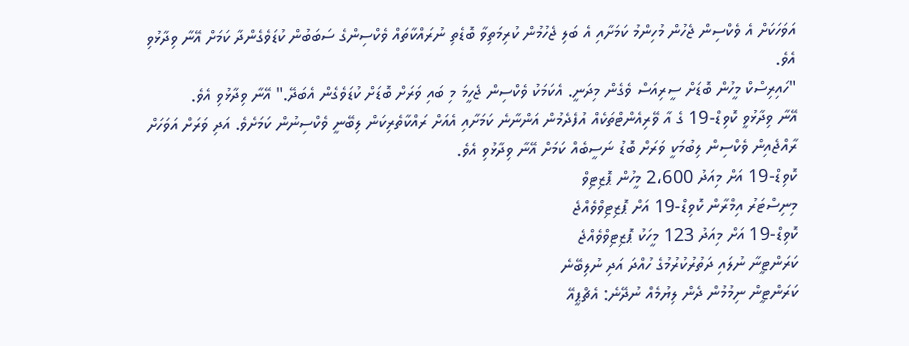އަވަހަކަށް އެ ވެކްސިން ޖެހުން މުހިންމު ކަމަށާއި އެ ބަލި ޖެހުމުން ކުރިމަތިވާ ބޮޑެތި ނުރައްކާތައް ވެކްސިންގެ ސަބަބުން ކުޑަވެގެންދާ ކަމަށް އޭނާ ވިދާޅުވި އެވެ.
"ހައިރިސްކް މީހުން ބޮޑަށް ސީރިއަސް ވެގެން މިދަނީ. އެކަމަކު ވެކްސިން ޖެހީމަ މި ބައި ވަރަށް ބޮޑަށް ކުޑަވެގެން އެބަދޭ." އޭނާ ވިދާޅުވި އެވެ.
އޭނާ ވިދާޅުވީ ކޮވިޑް-19 ގެ އާ ވޭރިއެންޓްތަކެއް އުފެދެމުން އަންނާނެ ކަމަށާއި އެއަށް ރައްކާތެރިކަން ލިބޭނީ ވެކްސިނުން ކަމަށެވެ. އަދި ވަރަށް އަވަހަށް ރާއްޖެއިން ވެކްސިން ލިބުމަކީ ވަރަށް ބޮޑު ނަސީބެއް ކަމަށް އޭނާ ވިދާޅުވި އެވެ.
ކޮވިޑް-19 އަށް މިއަދު 2،600 މީހުން ޕޮޒިޓިވް
މިނިސްޓަރު އިމްރާން ކޮވިޑް-19 އަށް ޕޮޒިޓިވްވެއްޖެ
ކޮވިޑް-19 އަށް މިއަދު 123 މީހަކު ޕޮޒިޓިވްވެއްޖެ
ކަރަންޓީނާ ނުލައި ދަތުރުކުރުމުގެ ހުއްދަ އަދި ނުލިބޭނެ
ކަރަންޓީން ނިމުމުން ދެން ލިޔުމެއް ނުދޭނެ: އެޗްޕީއޭ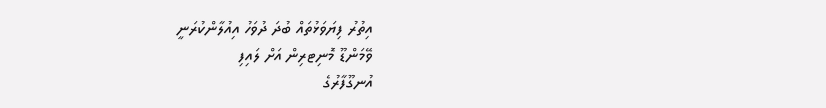އިތުރު ފިޔަވަޅުތައް ބުދަ ދުވަހު އިއުލާންކުރަނީ
ވޭމަންޑޫ މޮނިޓރިން އަށް ލައިފި
އުނގޫފާރުގެ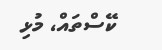ކޭސްތައް، މުޅި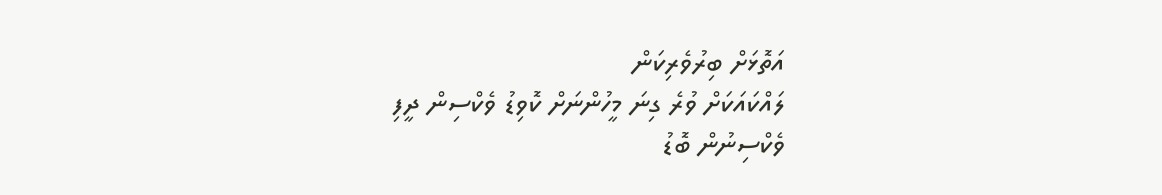އަތޮޅަށް ބިރުވެރިކަން
ލައްކައަކަށް ވުރެ ގިނަ މީހުންނަށް ކޮވިޑު ވެކްސިން ދީފި
ވެކްސިނުން ބޮޑު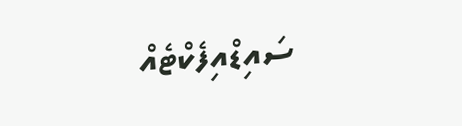ސައިޑްއިފެކްޓެއް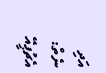އަދި ނެތް: އެޗުޕީއޭ